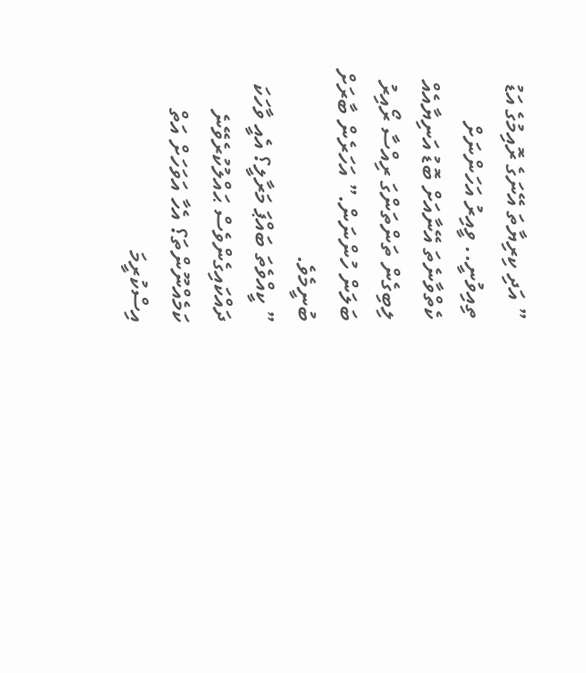” އަދި ކިރިޔާތަ އޭނަގެ ރޮއިމުގެ އަޑު ތިއިވުނީ.. ވީއިރު އަހަންނަށް ކެތްވާނެތަ އޭނާއަށް ބޮޑު އަނިޔާއެއް ލިބިގެން ތަންތަންގަ ރިއްސާ ރޯއިރު ބަލަން ހުންނަން.” އަހަރެން ބާރަށް ބުނީމެވެ.
” ކީއްވެތަ ބައްޕަ މަރާލީ؟ އެއީ ވާހަކަ ދައްކައިގެންވެސް ޙައްލުކުރެވޭނެ ކަމެއްނޫންތަ؟ އެހާ އަވަހަށް އަތް އިސްކުރީމަ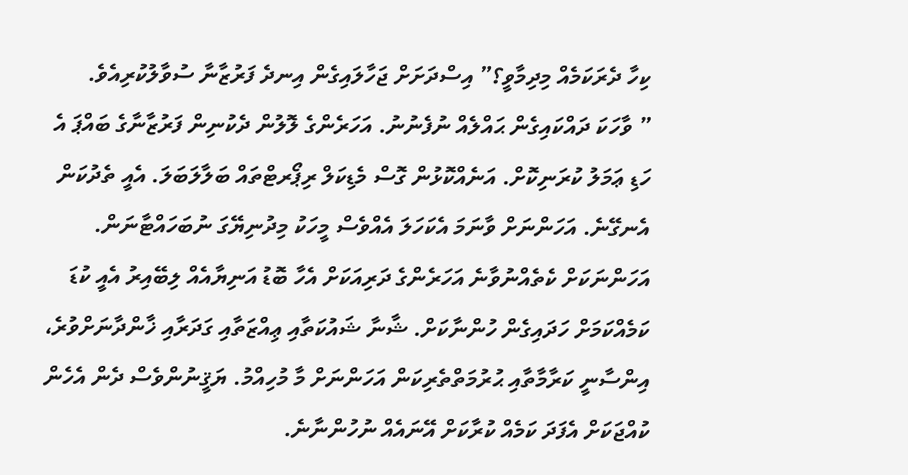ކިހާ ދެރަކަމެއް މިދިމާވީ؟” އިސްދަށަށް ޖަހާލައިގެން އިނދެ ފަރުޒާނާ ސުވާލުކުރިއެވެ.
” ވާހަކަ ދައްކައިގެން ޙައްލެއް ނުފެނުނު. އަހަރެންގެ ލޮލުން ދެކުނިން ފަރުޒާނާގެ ބައްޕަ އެ ހަޑި ޢަމަލު ކުރަނިކޮށް. އަނެއްކޮޅުން ގޮސް މެޑިކަލް ރިޕޯރޓްތައް ބަލާލަބަލަ. އެއީ ތެދުކަން އެނގޭނެ. އަހަންނަށް ވާނަމަ އެކަހަލަ އެއްވެސް މީހަކު މިދުނިޔޭގަ ނުބަހައްޓާނަން. އަހަންނަކަށް ކެތެއްނުވާނެ އަހަރެންގެ ދަރިއަކަށް އެހާ ބޮޑު އަނިޔާއެއް ލިބޭއިރު އެއީ ކުޑަ ކަމެއްކަމަށް ހަދައިގެން ހުންނާކަށް. ޝާނާ ޝައުކަތާއި ޢިއްޒަތާއި ގަދަރާއި ޚާންދާނަށްވުރެ، އިންސާނީ ކަރާމާތާއި ޙުރުމަތްތެރިކަން އަހަންނަށް މާ މުހިއްމު. ޔަޤީނުންވެސް ދެން އެހެން ކުއްޖަކަށް އެފަދަ ކަމެއް ކުރާކަށް އޭނައެއް ނުހުންނާނެ.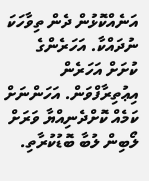އަނެއްކޮޅުން ދެން ތިވާހަކަ ނުދައްކާ. އަހަރެންގެ ކުށަށް އަހަރެން އިޢުތިރާފްވަން. އަހަންނަށް ކަމެއް ކޮށްދެނިއްޔާ ވަރަށް ލޯބިން ލުބާ ބޮޑުކުރާތި.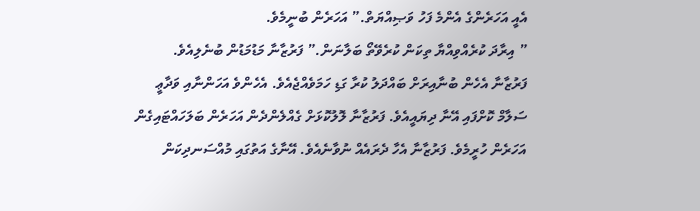އެއީ އަހަރެންގެ އެންމެ ފަހު ވަޞިއްޔަތް.” އަހަރެން ބުނީމެވެ.
” އިރާދަ ކުރެއްވިއްޔާ ތިކަން ކުރެވޭތޯ ބަލާނަން.” ފަރުޒާނާ މަޑުމަޑުން ބުނެލިއެވެ.
ފަރުޒާނާ އެހެން ބުނާއިރަށް ބައްދަލު ކުރާ ގަޑި ހަމަވެއްޖެއެވެ. އެހެންވެ އަހަންނާއި ވަދާޢީ ސަލާމް ކޮށްފައި އޭނާ ދިޔައީއެވެ. ފަރުޒާނާ ލޮލުކޮޅަށް ގެއްލެންދެން އަހަރެން ބަލަހައްޓައިގެން އަހަރެން ހުރީމެވެ. ފަރުޒާނާ އެހާ ދެރައެއް ނުވާނެއެވެ. އޭނާގެ އަތުގައި މުއްސަނދިކަން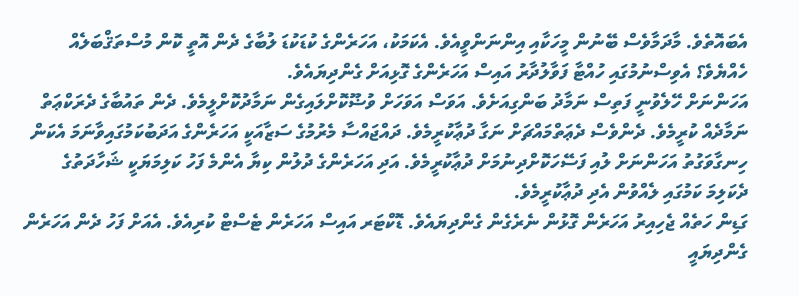އެބައޮތެވެ. މާދަމާވެސް ބޭނުން މީހަކާއި އިންނަންވީއެވެ. އެކަމަކު، އަހަރެންގެ ކުޑަކުޑަ ލުބާގެ ދެން އޮތީ ކޮން މުސްތަޤްބަލެއް ހެއްޔެވެ؟ އެވިސްނުމުގައި ހުއްޓާ ފަވާލުދާރު އައިސް އަހަރެންގެ ގޮޅިއަށް ގެންދިޔައެވެ.
އަހަންނަށް ހޭލެވުނީ ފަތިސް ނަމާދު ބަންގިއަށެވެ. އަވަސް އަވަހަށް ވުޟޫކޮށްލައިގެން ނަމާދުކޮށްލީމެވެ. ދެން ތައުބާގެ ދެރަކްޢަތް ނަމާދެއް ކުރީމެވެ. ދެންވެސް ދެޢަތްމައްޗަށް ނަގާ ދުޢާކުރީމެވެ. ދައްޖައްސާ މެރުމުގެ ސަޒާއަކީ އަހަރެންގެ އަދަބުކަމުގައިވާނަމަ އެކަން ހިނގާވަގުތު އަހަންނަށް ލުއި ފަސޭހަކޮށްދިނުމަށް ދުޢާކުރީމެވެ. އަދި އަހަރެންގެ ދުލުން ކިޔާ އެންމެ ފަހު ކަލިމަޔަކީ ޝަހާދަތުގެ ދެކަލިމަ ކަމުގައި ލެއްވުން އެދި ދުޢާކުރީމެވެ.
ގަޑިން ހަތެއް ޖެހިއިރު އަހަރެން ގޮޅުން ނެރެގެން ގެންދިޔައެވެ. ޑޮކްޓަރ އައިސް އަހަރެން ޓެސްޓް ކުރިއެވެ. އެއަށް ފަހު ދެން އަހަރެން ގެންދިޔައީ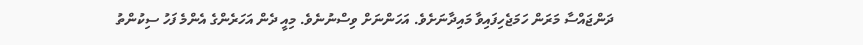ދަންޖައްސާ މަރަން ހަމަޖެހިފައިވާ މައިދާނަށެވެ. އަހަންނަށް ވިސްނުނެވެ. މިއީ ދެން އަހަރެންގެ އެންމެ ފަހު ސިކުންތު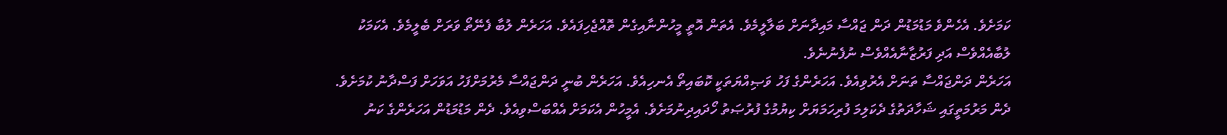ކަމަށެވެ. އެހެންވެ މަޑުމަޑުން ދަން ޖައްސާ މައިދާނަށް ބަލާލީމެވެ. އެތަން އޮތީ މީހުންނާއިގެން ތޮއްޖެހިފައެވެ. އަހަރެން ލުބާ ފެނޭތޯ ވަރަށް ބެލީމެވެ. އެކަމަކު ލުބާއެއްވެސް އަދި ފަރުޒާނާއެއްވެސް ނުފެނުނެވެ.
އަހަރެން ދަންޖައްސާ ތަނަށް އެރުވިއެވެ. އަހަރެންގެ ފަހު ވަޞިއްޔަތަކީ ކޮބައިތޯ އެނހިއެވެ. އަހަރެން ބުނީ ދަންޖައްސާ މެރުމަށްފަހު އަވަހަށް ފަސްދާނު ކުމަށެވެ. ދެން މަރުމަތީގައި ޝަހާދަތުގެ ދެކަލިމަ ފުރިހަމަޔަށް ކިޔުމުގެ ފުރުޞަތު ހޯދައިދިނުމަށެވެ. އެމީހުން އެކަމަށް އެއްބަސްވިއެވެ. ދެން މަޑުމަޑުން އަހަރެންގެ ކަނު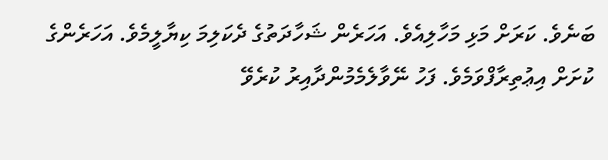ބަނެވެ. ކަރަށް މަޅި މަހާލިއެވެ. އަހަރެން ޝަހާދަތުގެ ދެކަލިމަ ކިޔާލީމެވެ. އަހަރެންގެ ކުށަށް އިޢުތިރާފްވަމެވެ. ފަހު ނޭވާލެމެމުންދާއިރު ކުރެވޭ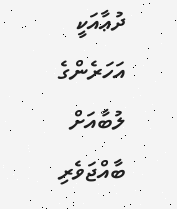ދުޢާއަކީ އަހަރެންގެ ލުބާއަށް ބާއްޖަވެރި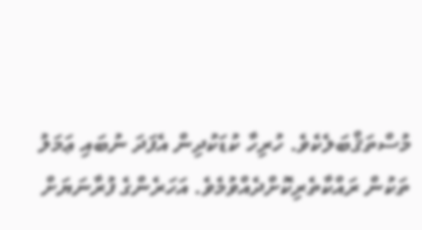މުސްތަޤްބަލެކެވެ. ހުރިހާ ކުޑަކުދިން އެފަދަ ނުބައި ޢަމަލު ތަކުން ރައްކާތެރިކޮށްދެއްވުމެވެ. އަހަރެންގެ ފުރާނަޔަށް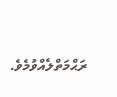ރަޙްމަތްލެއްވުމެވެ.